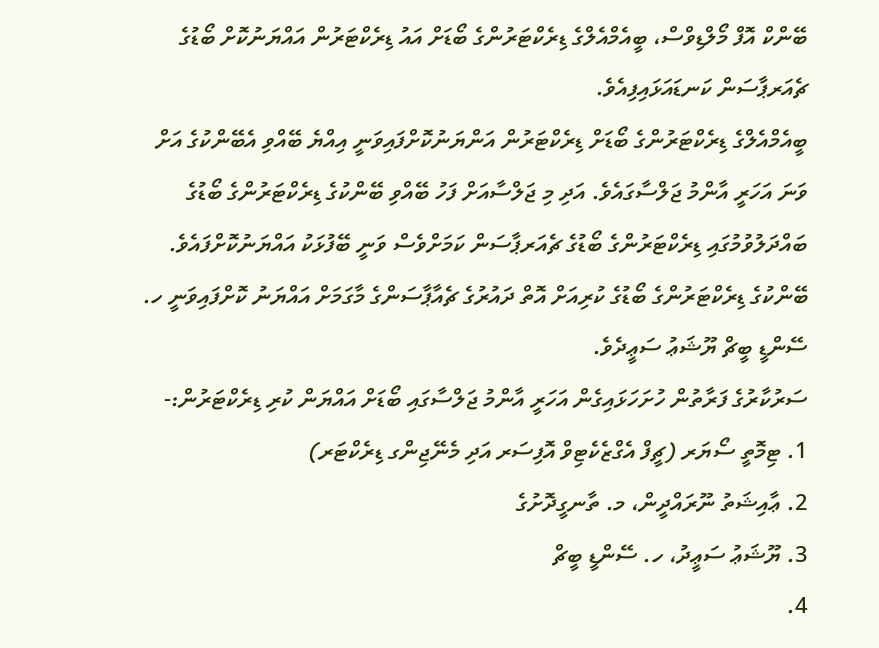ބޭންކް އޮފް މޯލްޑިވްސް، ބީއެމްއެލްގެ ޑިރެކްޓަރުންގެ ބޯޑަށް އައު ޑިރެކްޓަރުން އައްޔަނުކޮށް ބޯޑުގެ ޗެއަރޕާސަން ކަނޑައަޅައިފިއެވެ.
ބީއެމްއެލްގެ ޑިރެކްޓަރުންގެ ބޯޑަށް ޑިރެކްޓަރުން އަންޔަނުކޮށްފައިވަނީ އިއްޔެ ބޭއްވި އެބޭންކުގެ އަށް ވަނަ އަހަރީ އާންމު ޖަލްސާގައެވެ. އަދި މި ޖަލްސާއަށް ފަހު ބޭއްވި ބޭންކުގެ ޑިރެކްޓަރުންގެ ބޯޑުގެ ބައްދަލުވުމުގައި ޑިރެކްޓަރުންގެ ބޯޑުގެ ޗެއަރޕާސަން ކަމަށްވެސް ވަނީ ބޭފުޅަކު އައްޔަނުކޮށްފައެވެ. ބޭންކުގެ ޑިރެކްޓަރުންގެ ބޯޑުގެ ކުރިއަށް އޮތް ދައުރުގެ ޗެއާޕާސަންގެ މާގަމަށް އައްޔަނު ކޮށްފައިވަނީ ހ. ސޭންޑީ ބީޗް ޔޫޝަޢު ސަޢީދެވެ.
ސަރުކާރުގެ ފަރާތުން ހުށަހަޅައިގެން އަހަރީ އާންމު ޖަލްސާގައި ބޯޑަށް އައްޔަން ކުރި ޑިރެކްޓަރުން:-
1. ޓިމޮތީ ސޯޔަރ (ޗީފް އެގްޒެކެޓިވް އޮފިސަރ އަދި މެނޭޖިންގ ޑިރެކްޓަރ)
2. ޢާއިޝަތު ނޫރައްދީން، މ. ތާނގީދޮށުގެ
3. ޔޫޝަޢު ސަޢީދު، ހ. ސޭންޑީ ބީޗް
4.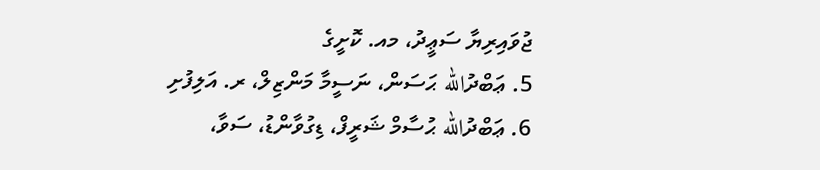ޖުވައިރިޔާ ސަޢީދު، މއ. ކޮށީގެ
5. ޢަބްދުالله ޙަސަން، ނަސީމާ މަންޒިލް، ރ. އަލިފުށި
6. ޢަބްދުالله ޙުސާމް ޝަރީފް، ޑިގުވާންޑު، ސަވާ،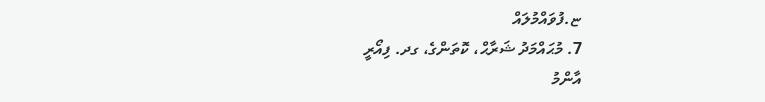ޏ.ފުވައްމުލައް
7. މުޙައްމަދު ޝަރާޙް، ކޮތަންގެ، ގދ. ފިއޯރީ
އާންމު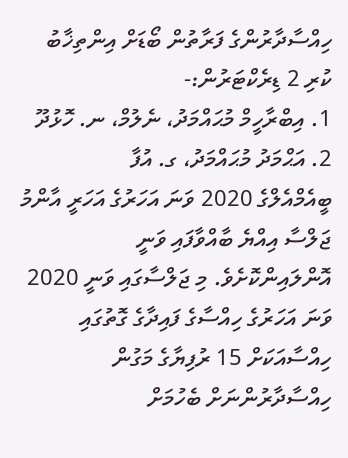ހިއްސާދާރުންގެ ފަރާތުން ބޯޑަށް އިންތިޚާބު ކުރި 2 ޑިރެކްޓަރުން:-
1. އިބްރާހީމް މުޙައްމަދު، ނެލުމް، ނ. ހޮޅުދޫ
2. އަޙްމަދު މުޙައްމަދު، ގ. އުފާ
ބީއެމްއެލްގެ 2020 ވަނަ އަހަރުގެ އަހަރީ އާންމު ޖަލްސާ އިއްޔެ ބާއްވާފައި ވަނީ އޮންލައިންކޮށެވެ. މި ޖަލްސާގައި ވަނީ 2020 ވަނަ އަހަރުގެ ހިއްސާގެ ފައިދާގެ ގޮތުގައި ހިއްސާއަކަށް 15 ރުފިޔާގެ މަގުން ހިއްސާދާރުންނަށް ބެހުމަށް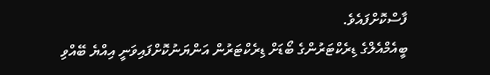ފާސްކޮށްފައެވެ.
ބީއެމްއެލްގެ ޑިރެކްޓަރުންގެ ބޯޑަށް ޑިރެކްޓަރުން އަންޔަނުކޮށްފައިވަނީ އިއްޔެ ބޭއްވި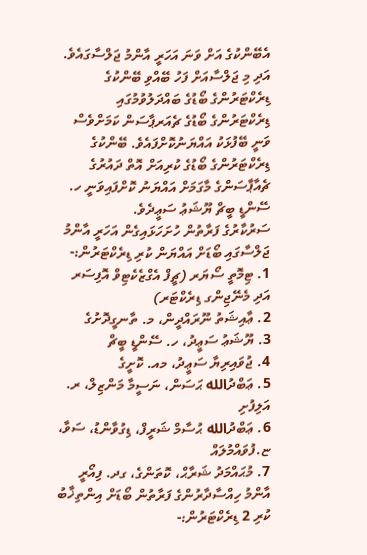އެބޭންކުގެ އަށް ވަނަ އަހަރީ އާންމު ޖަލްސާގައެވެ. އަދި މި ޖަލްސާއަށް ފަހު ބޭއްވި ބޭންކުގެ ޑިރެކްޓަރުންގެ ބޯޑުގެ ބައްދަލުވުމުގައި ޑިރެކްޓަރުންގެ ބޯޑުގެ ޗެއަރޕާސަން ކަމަށްވެސް ވަނީ ބޭފުޅަކު އައްޔަނުކޮށްފައެވެ. ބޭންކުގެ ޑިރެކްޓަރުންގެ ބޯޑުގެ ކުރިއަށް އޮތް ދައުރުގެ ޗެއާޕާސަންގެ މާގަމަށް އައްޔަނު ކޮށްފައިވަނީ ހ. ސޭންޑީ ބީޗް ޔޫޝަޢު ސަޢީދެވެ.
ސަރުކާރުގެ ފަރާތުން ހުށަހަޅައިގެން އަހަރީ އާންމު ޖަލްސާގައި ބޯޑަށް އައްޔަން ކުރި ޑިރެކްޓަރުން:-
1. ޓިމޮތީ ސޯޔަރ (ޗީފް އެގްޒެކެޓިވް އޮފިސަރ އަދި މެނޭޖިންގ ޑިރެކްޓަރ)
2. ޢާއިޝަތު ނޫރައްދީން، މ. ތާނގީދޮށުގެ
3. ޔޫޝަޢު ސަޢީދު، ހ. ސޭންޑީ ބީޗް
4. ޖުވައިރިޔާ ސަޢީދު، މއ. ކޮށީގެ
5. ޢަބްދުالله ޙަސަން، ނަސީމާ މަންޒިލް، ރ. އަލިފުށި
6. ޢަބްދުالله ޙުސާމް ޝަރީފް، ޑިގުވާންޑު، ސަވާ، ޏ.ފުވައްމުލައް
7. މުޙައްމަދު ޝަރާޙް، ކޮތަންގެ، ގދ. ފިއޯރީ
އާންމު ހިއްސާދާރުންގެ ފަރާތުން ބޯޑަށް އިންތިޚާބު ކުރި 2 ޑިރެކްޓަރުން:-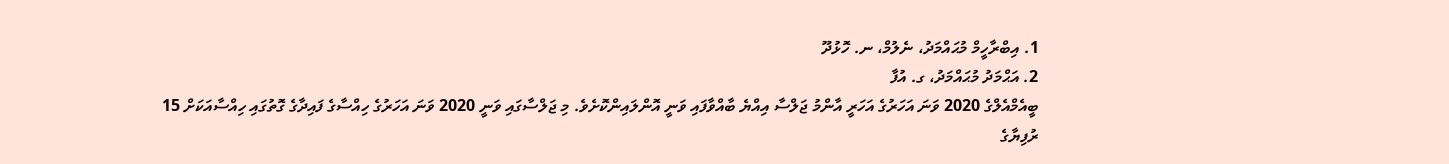1. އިބްރާހީމް މުޙައްމަދު، ނެލުމް، ނ. ހޮޅުދޫ
2. އަޙްމަދު މުޙައްމަދު، ގ. އުފާ
ބީއެމްއެލްގެ 2020 ވަނަ އަހަރުގެ އަހަރީ އާންމު ޖަލްސާ އިއްޔެ ބާއްވާފައި ވަނީ އޮންލައިންކޮށެވެ. މި ޖަލްސާގައި ވަނީ 2020 ވަނަ އަހަރުގެ ހިއްސާގެ ފައިދާގެ ގޮތުގައި ހިއްސާއަކަށް 15 ރުފިޔާގެ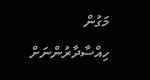މަގުން ހިއްސާދާރުންނަށް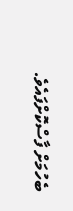ބެހުމަށް ފާސްކޮށްފައެވެ.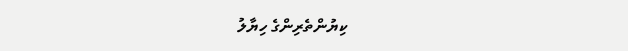ކިޔުންތެރިންގެ ހިޔާލު